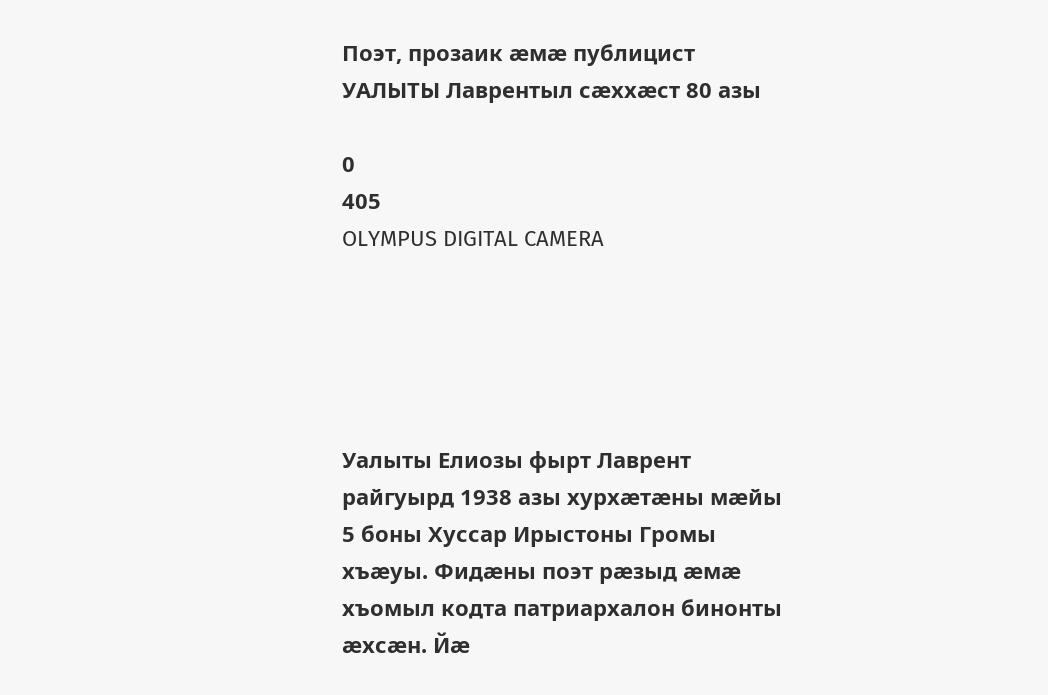Поэт, прозаик æмæ публицист УАЛЫТЫ Лаврентыл сæххæст 80 азы

0
405
OLYMPUS DIGITAL CAMERA





Уалыты Елиозы фырт Лаврент райгуырд 1938 азы хурхæтæны мæйы 5 боны Хуссар Ирыстоны Громы хъæуы. Фидæны поэт рæзыд æмæ хъомыл кодта патриархалон бинонты æхсæн. Йæ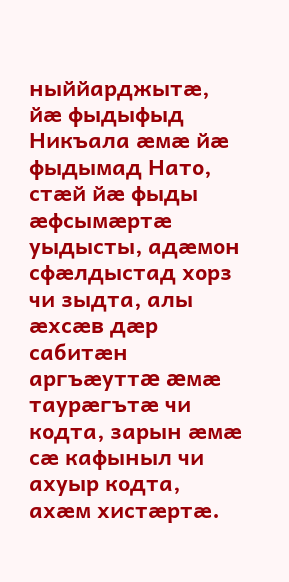ныййарджытæ, йæ фыдыфыд Никъала æмæ йæ фыдымад Нато, стæй йæ фыды æфсымæртæ уыдысты, адæмон сфæлдыстад хорз чи зыдта, алы æхсæв дæр сабитæн аргъæуттæ æмæ таурæгътæ чи кодта, зарын æмæ сæ кафыныл чи ахуыр кодта, ахæм хистæртæ.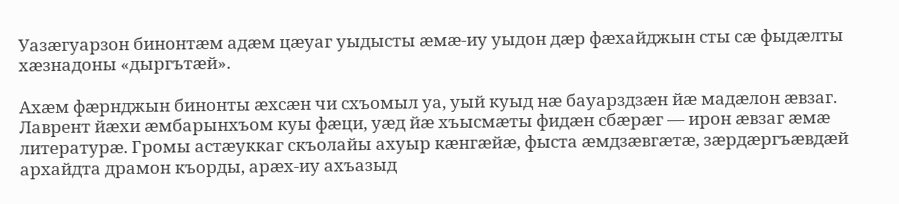Уазæгуарзон бинонтæм адæм цæуаг уыдысты æмæ-иу уыдон дæр фæхайджын сты сæ фыдæлты хæзнадоны «дыргътæй».

Ахæм фæрнджын бинонты æхсæн чи схъомыл уа, уый куыд нæ бауарздзæн йæ мадæлон æвзаг. Лаврент йæхи æмбарынхъом куы фæци, уæд йæ хъысмæты фидæн сбæрæг — ирон æвзаг æмæ литературæ. Громы астæуккаг скъолайы ахуыр кæнгæйæ, фыста æмдзæвгæтæ, зæрдæргъæвдæй архайдта драмон къорды, арæх-иу ахъазыд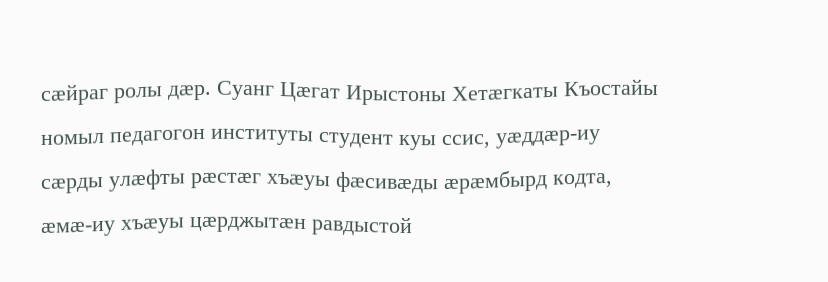сæйраг ролы дæр. Суанг Цæгат Ирыстоны Хетæгкаты Къостайы номыл педагогон институты студент куы ссис, уæддæр-иу сæрды улæфты рæстæг хъæуы фæсивæды æрæмбырд кодта, æмæ-иу хъæуы цæрджытæн равдыстой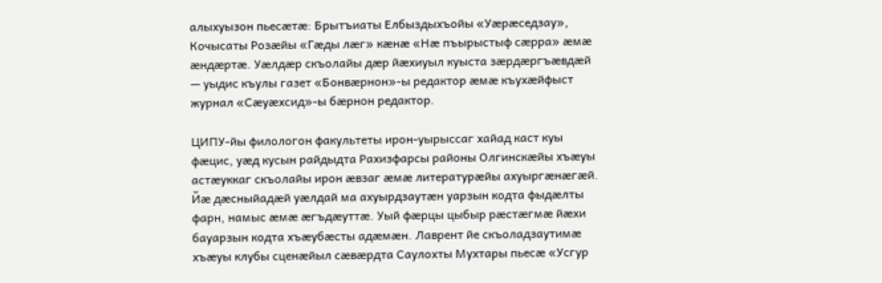алыхуызон пьесæтæ: Брытъиаты Елбыздыхъойы «Уæрæседзау», Кочысаты Розæйы «Гæды лæг» кæнæ «Нæ пъырыстыф сæрра» æмæ æндæртæ. Уæлдæр скъолайы дæр йæхиуыл куыста зæрдæргъæвдæй — уыдис къулы газет «Бонвæрнон»-ы редактор æмæ къухæйфыст журнал «Сæуæхсид»-ы бæрнон редактор.

ЦИПУ-йы филологон факультеты ирон-уырыссаг хайад каст куы фæцис, уæд кусын райдыдта Рахизфарсы районы Олгинскæйы хъæуы астæуккаг скъолайы ирон æвзаг æмæ литературæйы ахуыргæнæгæй. Йæ дæсныйадæй уæлдай ма ахуырдзаутæн уарзын кодта фыдæлты фарн, намыс æмæ æгъдæуттæ. Уый фæрцы цыбыр рæстæгмæ йæхи бауарзын кодта хъæубæсты адæмæн. Лаврент йе скъоладзаутимæ хъæуы клубы сценæйыл сæвæрдта Саулохты Мухтары пьесæ «Усгур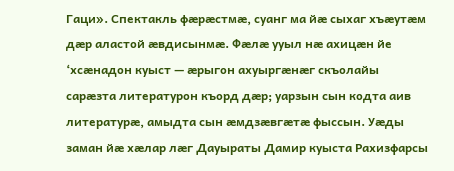Гаци». Спектакль фæрæстмæ, суанг ма йæ сыхаг хъæутæм дæр аластой æвдисынмæ. Фæлæ ууыл нæ ахицæн йе ‘хсæнадон куыст — æрыгон ахуыргæнæг скъолайы сарæзта литературон къорд дæр; уарзын сын кодта аив литературæ, амыдта сын æмдзæвгæтæ фыссын. Уæды заман йæ хæлар лæг Дауыраты Дамир куыста Рахизфарсы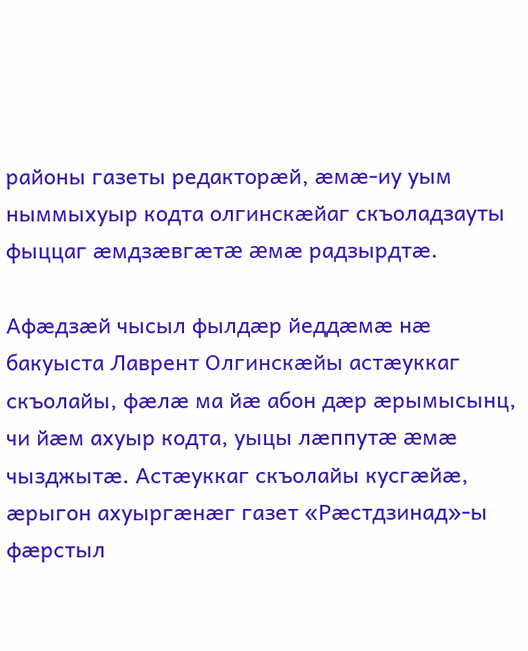районы газеты редакторæй, æмæ-иу уым ныммыхуыр кодта олгинскæйаг скъоладзауты фыццаг æмдзæвгæтæ æмæ радзырдтæ.

Афæдзæй чысыл фылдæр йеддæмæ нæ бакуыста Лаврент Олгинскæйы астæуккаг скъолайы, фæлæ ма йæ абон дæр æрымысынц, чи йæм ахуыр кодта, уыцы лæппутæ æмæ чызджытæ. Астæуккаг скъолайы кусгæйæ, æрыгон ахуыргæнæг газет «Рæстдзинад»-ы фæрстыл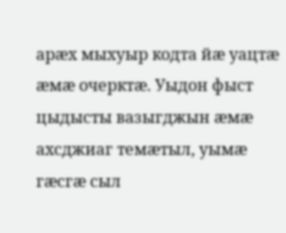арæх мыхуыр кодта йæ уацтæ æмæ очерктæ. Уыдон фыст цыдысты вазыгджын æмæ ахсджиаг темæтыл, уымæ гæсгæ сыл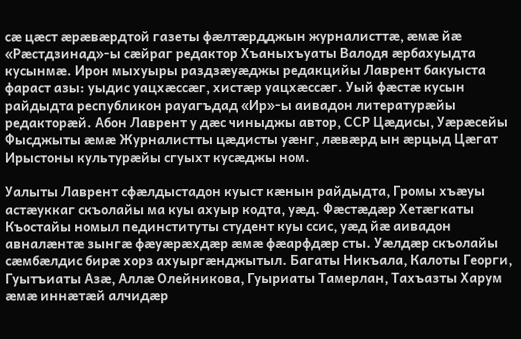сæ цæст æрæвæрдтой газеты фæлтæрдджын журналисттæ, æмæ йæ «Рæстдзинад»-ы сæйраг редактор Хъаныхъуаты Валодя æрбахуыдта кусынмæ. Ирон мыхуыры раздзæуæджы редакцийы Лаврент бакуыста фараст азы: уыдис уацхæссæг, хистæр уацхæссæг. Уый фæстæ кусын райдыдта республикон рауагъдад «Ир»-ы аивадон литературæйы редакторæй. Абон Лаврент у дæс чиныджы автор, ССР Цæдисы, Уæрæсейы Фысджыты æмæ Журналистты цæдисты уæнг, лæвæрд ын æрцыд Цæгат Ирыстоны культурæйы сгуыхт кусæджы ном.

Уалыты Лаврент сфæлдыстадон куыст кæнын райдыдта, Громы хъæуы астæуккаг скъолайы ма куы ахуыр кодта, уæд. Фæстæдæр Хетæгкаты Къостайы номыл пединституты студент куы ссис, уæд йæ аивадон авналæнтæ зынгæ фæуæрæхдæр æмæ фæарфдæр сты. Уæлдæр скъолайы сæмбæлдис бирæ хорз ахуыргæнджытыл. Багаты Никъала, Калоты Георги, Гуытъиаты Азæ, Аллæ Олейникова, Гуыриаты Тамерлан, Тахъазты Харум æмæ иннæтæй алчидæр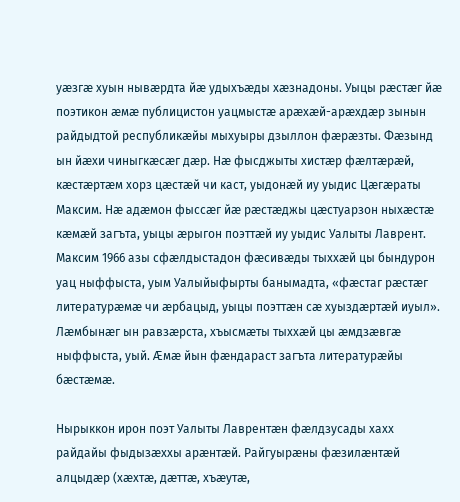уæзгæ хуын нывæрдта йæ удыхъæды хæзнадоны. Уыцы рæстæг йæ поэтикон æмæ публицистон уацмыстæ арæхæй-арæхдæр зынын райдыдтой республикæйы мыхуыры дзыллон фæрæзты. Фæзынд ын йæхи чиныгкæсæг дæр. Нæ фысджыты хистæр фæлтæрæй, кæстæртæм хорз цæстæй чи каст, уыдонæй иу уыдис Цæгæраты Максим. Нæ адæмон фыссæг йæ рæстæджы цæстуарзон ныхæстæ кæмæй загъта, уыцы æрыгон поэттæй иу уыдис Уалыты Лаврент. Максим 1966 азы сфæлдыстадон фæсивæды тыххæй цы бындурон уац ныффыста, уым Уалыйыфырты банымадта, «фæстаг рæстæг литературæмæ чи æрбацыд, уыцы поэттæн сæ хуыздæртæй иуыл». Лæмбынæг ын равзæрста, хъысмæты тыххæй цы æмдзæвгæ ныффыста, уый. Æмæ йын фæндараст загъта литературæйы бæстæмæ.

Нырыккон ирон поэт Уалыты Лаврентæн фæлдзусады хахх райдайы фыдызæххы арæнтæй. Райгуырæны фæзилæнтæй алцыдæр (хæхтæ, дæттæ, хъæутæ,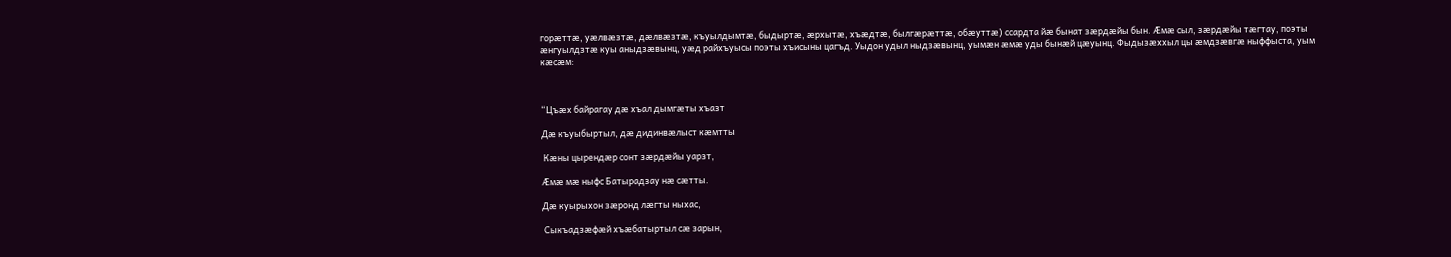горæттæ, уæлвæзтæ, дæлвæзтæ, къуылдымтæ, быдыртæ, æрхытæ, хъæдтæ, былгæрæттæ, обæуттæ) ссардта йæ бынат зæрдæйы бын. Æмæ сыл, зæрдæйы тæгтау, поэты æнгуылдзтæ куы аныдзæвынц, уæд райхъуысы поэты хъисыны цагъд. Уыдон удыл ныдзæвынц, уымæн æмæ уды бынæй цæуынц. Фыдызæххыл цы æмдзæвгæ ныффыста, уым кæсæм:



“Цъæх байрагау дæ хъал дымгæты хъазт

Дæ къуыбыртыл, дæ дидинвæлыст кæмтты

 Кæны цырендæр сонт зæрдæйы уарзт,

Æмæ мæ ныфс Батырадзау нæ сæтты.

Дæ куырыхон зæронд лæгты ныхас,

 Сыкъадзæфæй хъæбатыртыл сæ зарын,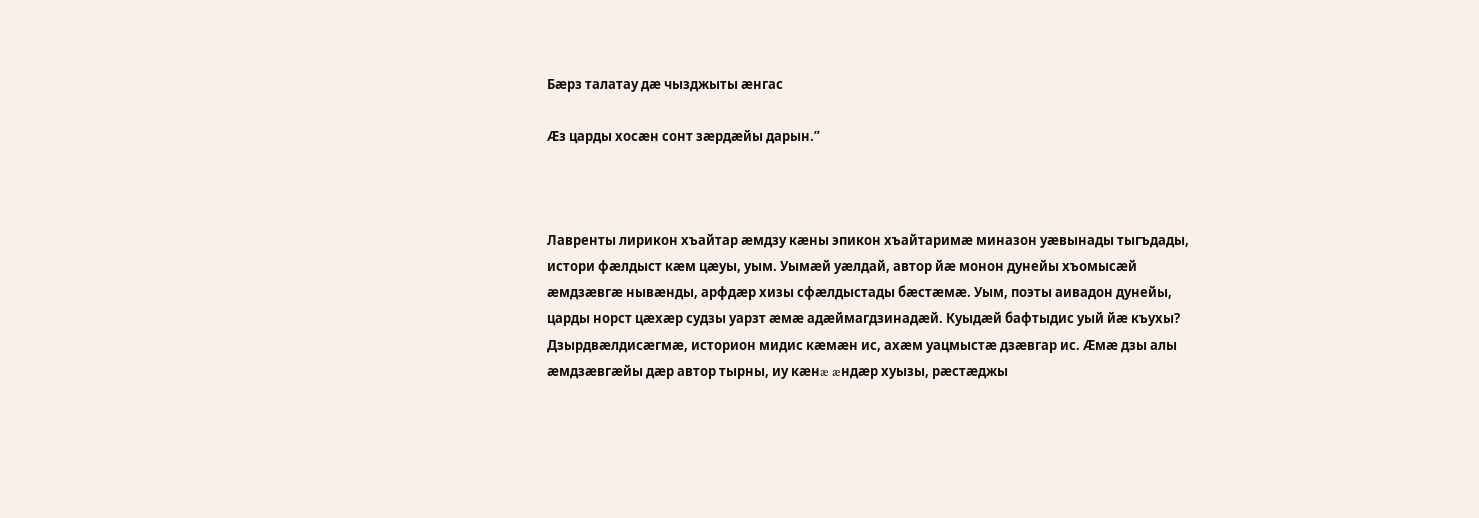Бæрз талатау дæ чызджыты æнгас

Æз царды хосæн сонт зæрдæйы дарын.”



Лавренты лирикон хъайтар æмдзу кæны эпикон хъайтаримæ миназон уæвынады тыгъдады, истори фæлдыст кæм цæуы, уым. Уымæй уæлдай, автор йæ монон дунейы хъомысæй æмдзæвгæ нывæнды, арфдæр хизы сфæлдыстады бæстæмæ. Уым, поэты аивадон дунейы, царды норст цæхæр судзы уарзт æмæ адæймагдзинадæй. Куыдæй бафтыдис уый йæ къухы? Дзырдвæлдисæгмæ, историон мидис кæмæн ис, ахæм уацмыстæ дзæвгар ис. Æмæ дзы алы æмдзæвгæйы дæр автор тырны, иу кæнæ æндæр хуызы, рæстæджы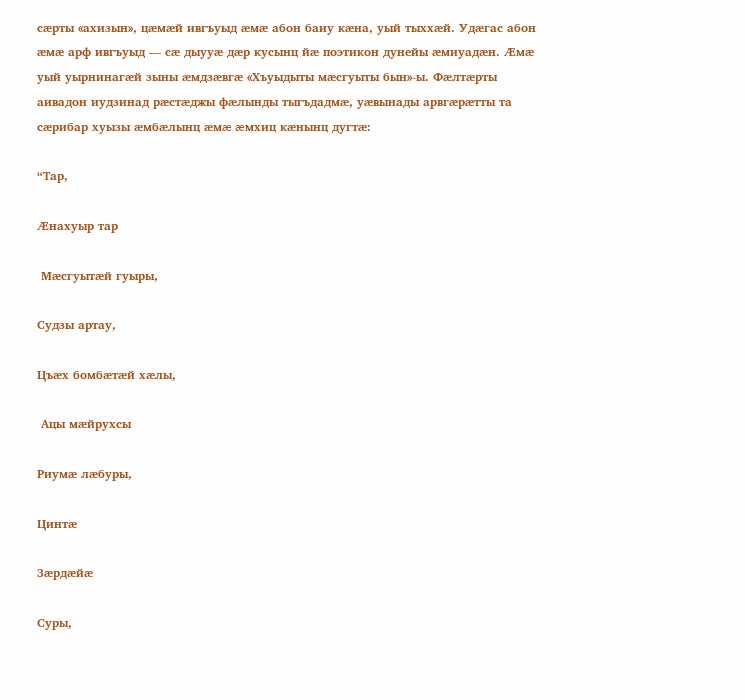сæрты «ахизын», цæмæй ивгъуыд æмæ абон баиу кæна, уый тыххæй. Удæгас абон æмæ арф ивгъуыд — сæ дыууæ дæр кусынц йæ поэтикон дунейы æмиуадæн. Æмæ уый уырнинагæй зыны æмдзæвгæ «Хъуыдыты мæсгуыты бын»-ы. Фæлтæрты аивадон иудзинад рæстæджы фæлынды тыгъдадмæ, уæвынады арвгæрæтты та сæрибар хуызы æмбæлынц æмæ æмхиц кæнынц дугтæ:

“Тар,

Æнахуыр тар

 Мæсгуытæй гуыры,

Судзы артау,

Цъæх бомбæтæй хæлы,

 Ацы мæйрухсы

Риумæ лæбуры,

Цинтæ

Зæрдæйæ

Суры,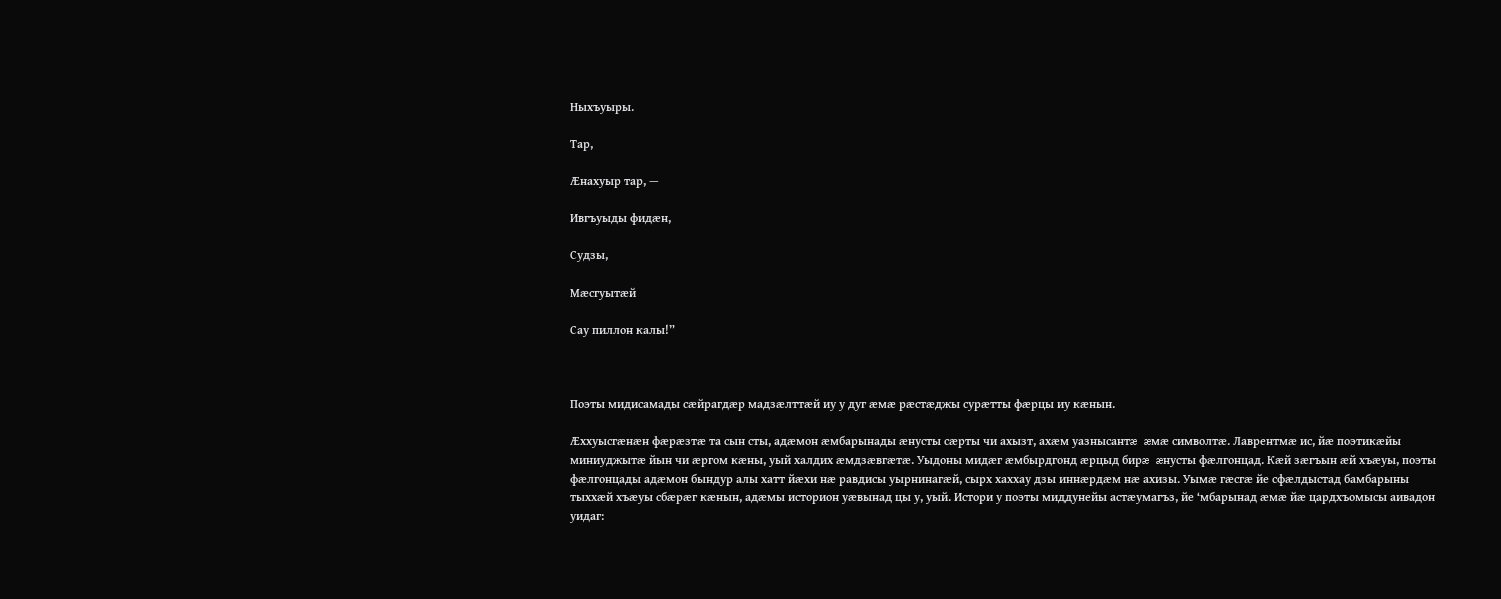Ныхъуыры.

Тар,

Æнахуыр тар, —

Ивгъуыды фидæн,

Судзы,

Мæсгуытæй

Сау пиллон калы!”



Поэты мидисамады сæйрагдæр мадзæлттæй иу у дуг æмæ рæстæджы сурæтты фæрцы иу кæнын.

Æххуысгæнæн фæрæзтæ та сын сты, адæмон æмбарынады æнусты сæрты чи ахызт, ахæм уазнысантæ æмæ символтæ. Лаврентмæ ис, йæ поэтикæйы миниуджытæ йын чи æргом кæны, уый халдих æмдзæвгæтæ. Уыдоны мидæг æмбырдгонд æрцыд бирæ æнусты фæлгонцад. Кæй зæгъын æй хъæуы, поэты фæлгонцады адæмон бындур алы хатт йæхи нæ равдисы уырнинагæй, сырх хаххау дзы иннæрдæм нæ ахизы. Уымæ гæсгæ йе сфæлдыстад бамбарыны тыххæй хъæуы сбæрæг кæнын, адæмы историон уæвынад цы у, уый. Истори у поэты миддунейы астæумагъз, йе ‘мбарынад æмæ йæ цардхъомысы аивадон уидаг: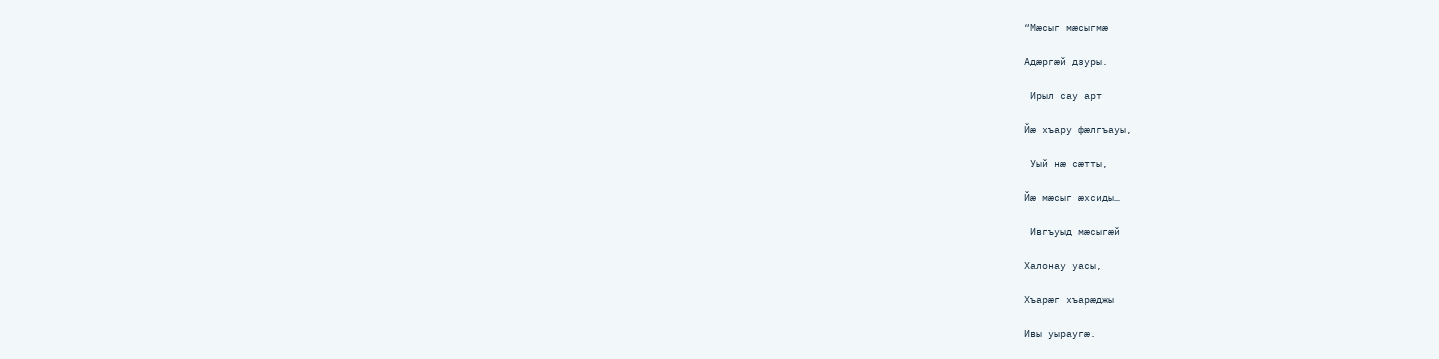“Мæсыг мæсыгмæ

Адæргæй дзуры.

 Ирыл сау арт

Йæ хъару фæлгъауы,

 Уый нæ сæтты,

Йæ мæсыг æхсиды…

 Ивгъуыд мæсыгæй

Халонау уасы,

Хъарæг хъарæджы

Ивы уыраугæ.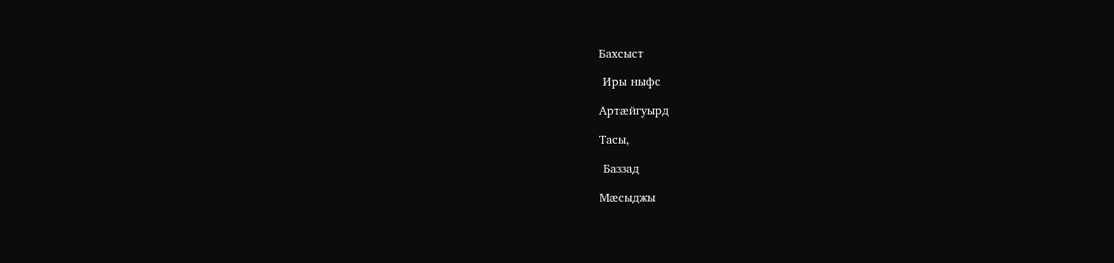Бахсыст

 Иры ныфс

Артæйгуырд

Тасы,

 Баззад

Мæсыджы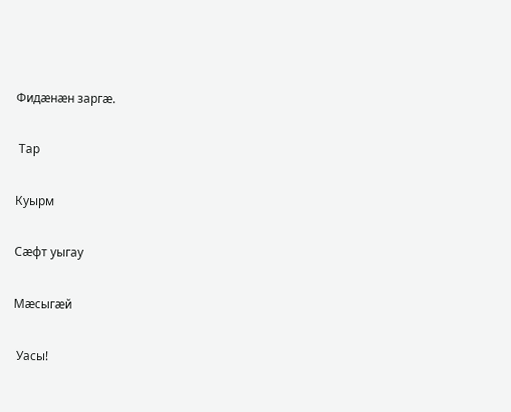Фидæнæн заргæ.

 Тар

Куырм

Сæфт уыгау

Мæсыгæй

 Уасы!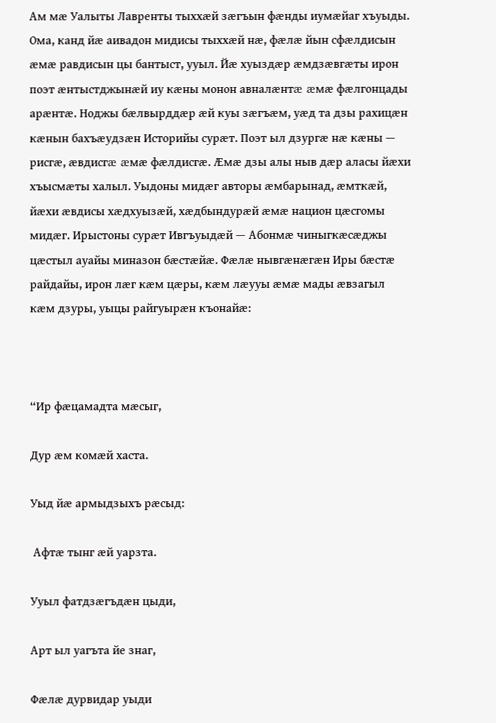Ам мæ Уалыты Лавренты тыххæй зæгъын фæнды иумæйаг хъуыды. Ома, канд йæ аивадон мидисы тыххæй нæ, фæлæ йын сфæлдисын æмæ равдисын цы бантыст, ууыл. Йæ хуыздæр æмдзæвгæты ирон поэт æнтыстджынæй иу кæны монон авналæнтæ æмæ фæлгонцады арæнтæ. Ноджы бæлвырддæр æй куы зæгъæм, уæд та дзы рахицæн кæнын бахъæудзæн Историйы сурæт. Поэт ыл дзургæ нæ кæны — рисгæ, æвдисгæ æмæ фæлдисгæ. Æмæ дзы алы ныв дæр аласы йæхи хъысмæты халыл. Уыдоны мидæг авторы æмбарынад, æмткæй, йæхи æвдисы хæдхуызæй, хæдбындурæй æмæ национ цæсгомы мидæг. Ирыстоны сурæт Ивгъуыдæй — Абонмæ чиныгкæсæджы цæстыл ауайы миназон бæстæйæ. Фæлæ нывгæнæгæн Иры бæстæ райдайы, ирон лæг кæм цæры, кæм лæууы æмæ мады æвзагыл кæм дзуры, уыцы райгуырæн къонайæ:



“Ир фæцамадта мæсыг,

Дур æм комæй хаста.

Уыд йæ армыдзыхъ рæсыд:

 Афтæ тынг æй уарзта.

Ууыл фатдзæгъдæн цыди,

Арт ыл уагъта йе знаг,

Фæлæ дурвидар уыди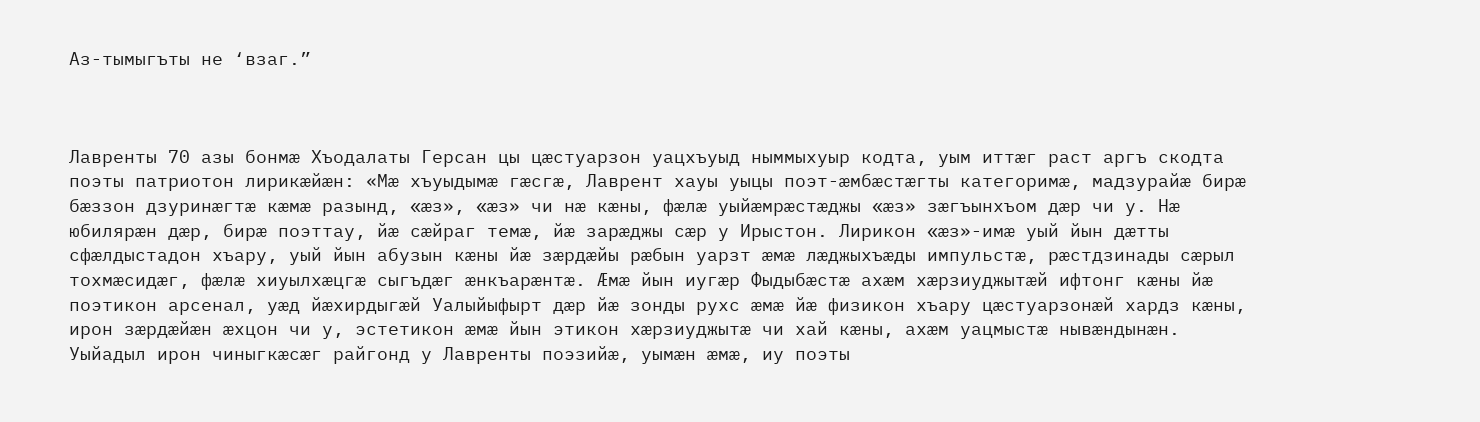Аз-тымыгъты не ‘взаг.”



Лавренты 70 азы бонмæ Хъодалаты Герсан цы цæстуарзон уацхъуыд ныммыхуыр кодта, уым иттæг раст аргъ скодта поэты патриотон лирикæйæн: «Мæ хъуыдымæ гæсгæ, Лаврент хауы уыцы поэт-æмбæстæгты категоримæ, мадзурайæ бирæ бæззон дзуринæгтæ кæмæ разынд, «æз», «æз» чи нæ кæны, фæлæ уыйæмрæстæджы «æз» зæгъынхъом дæр чи у. Нæ юбилярæн дæр, бирæ поэттау, йæ сæйраг темæ, йæ зарæджы сæр у Ирыстон. Лирикон «æз»-имæ уый йын дæтты сфæлдыстадон хъару, уый йын абузын кæны йæ зæрдæйы рæбын уарзт æмæ лæджыхъæды импульстæ, рæстдзинады сæрыл тохмæсидæг, фæлæ хиуылхæцгæ сыгъдæг æнкъарæнтæ. Æмæ йын иугæр Фыдыбæстæ ахæм хæрзиуджытæй ифтонг кæны йæ поэтикон арсенал, уæд йæхирдыгæй Уалыйыфырт дæр йæ зонды рухс æмæ йæ физикон хъару цæстуарзонæй хардз кæны, ирон зæрдæйæн æхцон чи у, эстетикон æмæ йын этикон хæрзиуджытæ чи хай кæны, ахæм уацмыстæ нывæндынæн. Уыйадыл ирон чиныгкæсæг райгонд у Лавренты поэзийæ, уымæн æмæ, иу поэты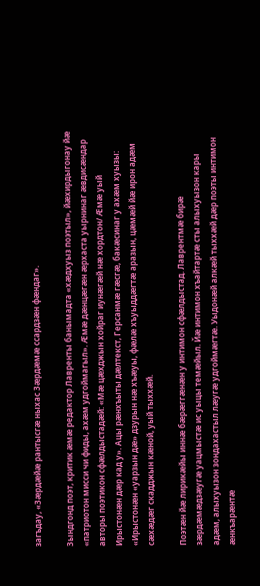загъдау, «Зæрдæйæ рантысгæ ныхас Зæрдæмæ ссардзæн фæндаг».

Зындгонд поэт, критик æмæ редактор Лавренты банымадта «хæдхуыз поэтыл», йæхирдыгонау йæ «патриотон мисси чи фиды, ахæм удгоймагыл». Æмæ дæнцæгæн æрхаста уырнинаг æвдисæндар авторы поэтикон сфæлдыстадæй: «Мæ цæхджын хойраг иунæгæй нæ хордтон/ Æмæ уый Ирыстонæн дæр кад у». Ацы рæнхъыты дæлтекст, Герсанмæ гæсгæ, бакæсинаг у ахæм хуызы: «Ирыстонæн «уарзын дæ» дзурын нæ хъæуы, фæлæ хъуыддæгтæ аразын, цæмæй йæ ирон адæм сæхæдæг скадджын кæной, уый тыххæй.

Поэтæн йæ лирикæйы иннæ бæрæггæнæн у интимон сфæлдыстад. Лаврентмæ бирæ зæрдæмæдзæугæ уацмыстæ ис уыцы темæйыл. Йæ интимон хъайтартæ сты алыхуызон кары адæм, алыхуызон зондахастыл лæугæ удгоймæгтæ. Уыдонæй алкæй тыххæй дæр поэты интимон æнкъарæнтæ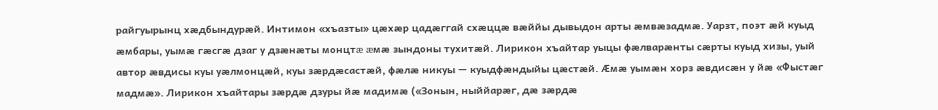райгуырынц хæдбындурæй. Интимон «хъазты» цæхæр цадæггай схæццæ вæййы дывыдон арты æмвæзадмæ. Уарзт, поэт æй куыд æмбары, уымæ гæсгæ дзаг у дзæнæты монцтæ æмæ зындоны тухитæй. Лирикон хъайтар уыцы фæлварæнты сæрты куыд хизы, уый автор æвдисы куы уæлмонцæй, куы зæрдæсастæй, фæлæ никуы — куыдфæндыйы цæстæй. Æмæ уымæн хорз æвдисæн у йæ «Фыстæг мадмæ». Лирикон хъайтары зæрдæ дзуры йæ мадимæ («Зонын, ныййарæг, дæ зæрдæ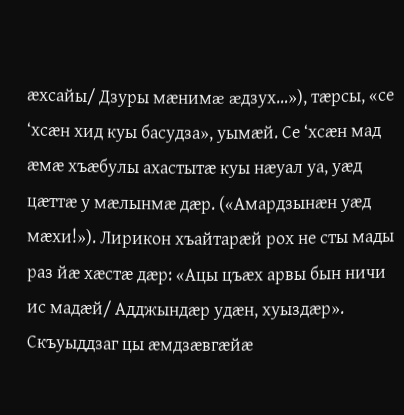æхсайы/ Дзуры мæнимæ æдзух…»), тæрсы, «се ‘хсæн хид куы басудза», уымæй. Се ‘хсæн мад æмæ хъæбулы ахастытæ куы нæуал уа, уæд цæттæ у мæлынмæ дæр. («Амардзынæн уæд мæхи!»). Лирикон хъайтарæй рох не сты мады раз йæ хæстæ дæр: «Ацы цъæх арвы бын ничи ис мадæй/ Адджындæр удæн, хуыздæр». Скъуыддзаг цы æмдзæвгæйæ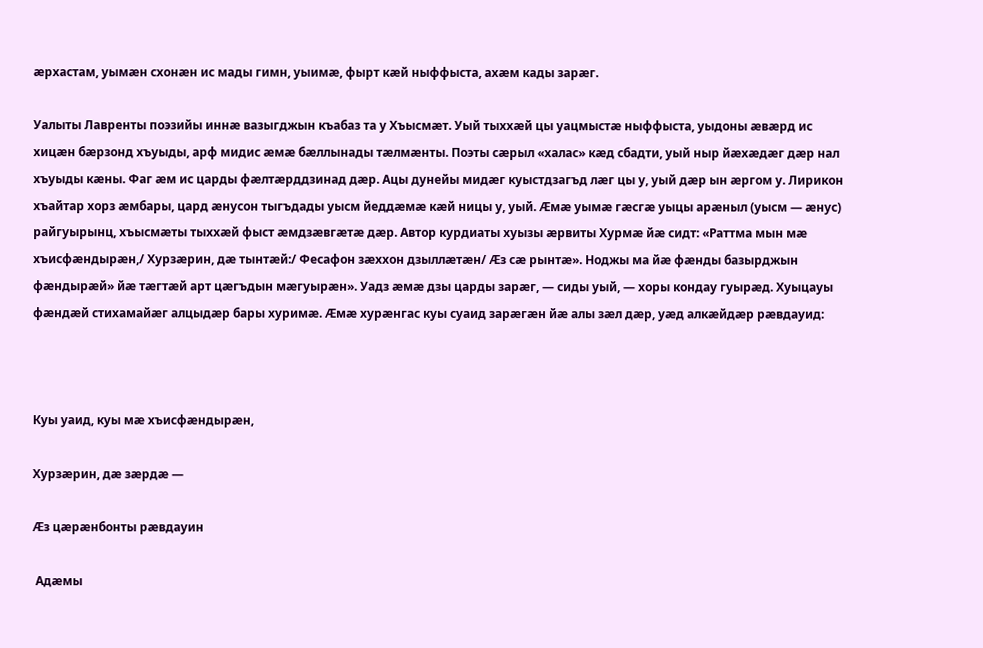æрхастам, уымæн схонæн ис мады гимн, уыимæ, фырт кæй ныффыста, ахæм кады зарæг.

Уалыты Лавренты поэзийы иннæ вазыгджын къабаз та у Хъысмæт. Уый тыххæй цы уацмыстæ ныффыста, уыдоны æвæрд ис хицæн бæрзонд хъуыды, арф мидис æмæ бæллынады тæлмæнты. Поэты сæрыл «халас» кæд сбадти, уый ныр йæхæдæг дæр нал хъуыды кæны. Фаг æм ис царды фæлтæрддзинад дæр. Ацы дунейы мидæг куыстдзагъд лæг цы у, уый дæр ын æргом у. Лирикон хъайтар хорз æмбары, цард æнусон тыгъдады уысм йеддæмæ кæй ницы у, уый. Æмæ уымæ гæсгæ уыцы арæныл (уысм — æнус) райгуырынц, хъысмæты тыххæй фыст æмдзæвгæтæ дæр. Автор курдиаты хуызы æрвиты Хурмæ йæ сидт: «Раттма мын мæ хъисфæндырæн,/ Хурзæрин, дæ тынтæй:/ Фесафон зæххон дзыллæтæн/ Æз сæ рынтæ». Ноджы ма йæ фæнды базырджын фæндырæй» йæ тæгтæй арт цæгъдын мæгуырæн». Уадз æмæ дзы царды зарæг, — сиды уый, — хоры кондау гуырæд. Хуыцауы фæндæй стихамайæг алцыдæр бары хуримæ. Æмæ хурæнгас куы суаид зарæгæн йæ алы зæл дæр, уæд алкæйдæр рæвдауид:



Куы уаид, куы мæ хъисфæндырæн,

Хурзæрин, дæ зæрдæ —

Æз цæрæнбонты рæвдауин

 Адæмы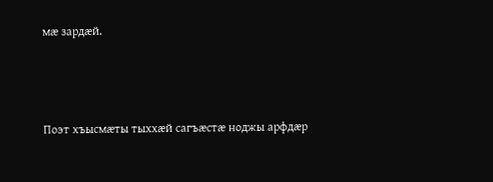мæ зардæй.



Поэт хъысмæты тыххæй сагъæстæ ноджы арфдæр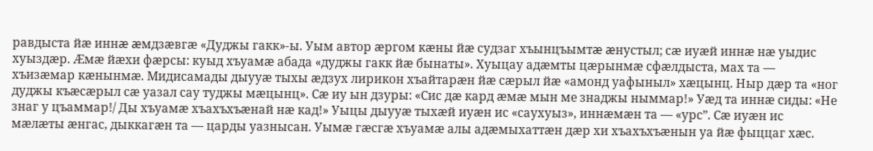равдыста йæ иннæ æмдзæвгæ «Дуджы гакк»-ы. Уым автор æргом кæны йæ судзаг хъынцъымтæ æнустыл; сæ иуæй иннæ нæ уыдис хуыздæр. Æмæ йæхи фæрсы: куыд хъуамæ абада «дуджы гакк йæ бынаты». Хуыцау адæмты цæрынмæ сфæлдыста, мах та — хъизæмар кæнынмæ. Мидисамады дыууæ тыхы æдзух лирикон хъайтарæн йæ сæрыл йæ «амонд уафыныл» хæцынц. Ныр дæр та «ног дуджы къæсæрыл сæ уазал сау туджы мæцынц». Сæ иу ын дзуры: «Сис дæ кард æмæ мын ме знаджы ныммар!» Уæд та иннæ сиды: «Не знаг у цъаммар!/ Ды хъуамæ хъахъхъæнай нæ кад!» Уыцы дыууæ тыхæй иуæн ис «саухуыз», иннæмæн та — «урс”. Сæ иуæн ис мæлæты æнгас, дыккагæн та — царды уазнысан. Уымæ гæсгæ хъуамæ алы адæмыхаттæн дæр хи хъахъхъæнын уа йæ фыццаг хæс.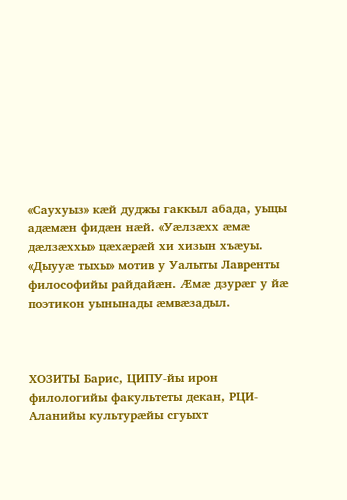«Саухуыз» кæй дуджы гаккыл абада, уыцы адæмæн фидæн нæй. «Уæлзæхх æмæ дæлзæххы» цæхæрæй хи хизын хъæуы. «Дыууæ тыхы» мотив у Уалыты Лавренты философийы райдайæн. Æмæ дзурæг у йæ поэтикон уынынады æмвæзадыл.



ХОЗИТЫ Барис, ЦИПУ-йы ирон филологийы факультеты декан, РЦИ-Аланийы культурæйы сгуыхт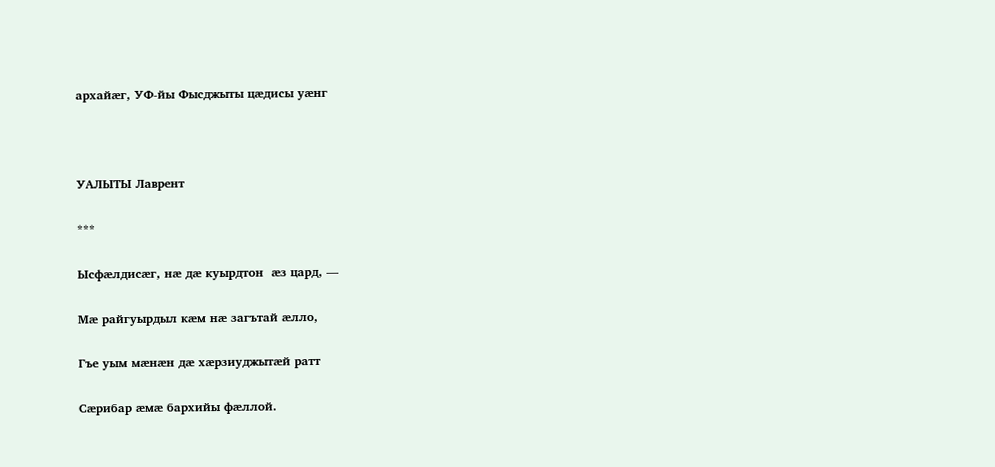архайæг, УФ-йы Фысджыты цæдисы уæнг



УАЛЫТЫ Лаврент

***

Ысфæлдисæг, нæ дæ куырдтон  æз цард, —

Мæ райгуырдыл кæм нæ загътай æлло,

Гъе уым мæнæн дæ хæрзиуджытæй ратт

Сæрибар æмæ бархийы фæллой.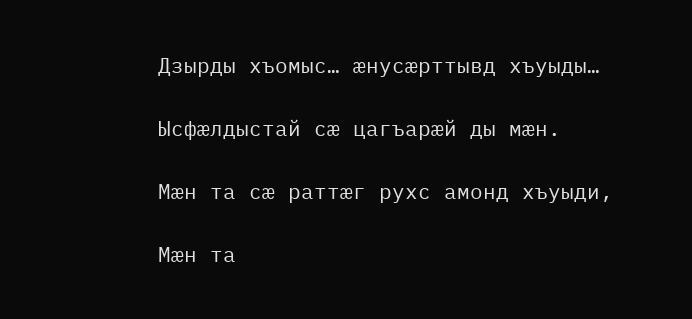Дзырды хъомыс… æнусæрттывд хъуыды…

Ысфæлдыстай сæ цагъарæй ды мæн.

Мæн та сæ раттæг рухс амонд хъуыди,

Мæн та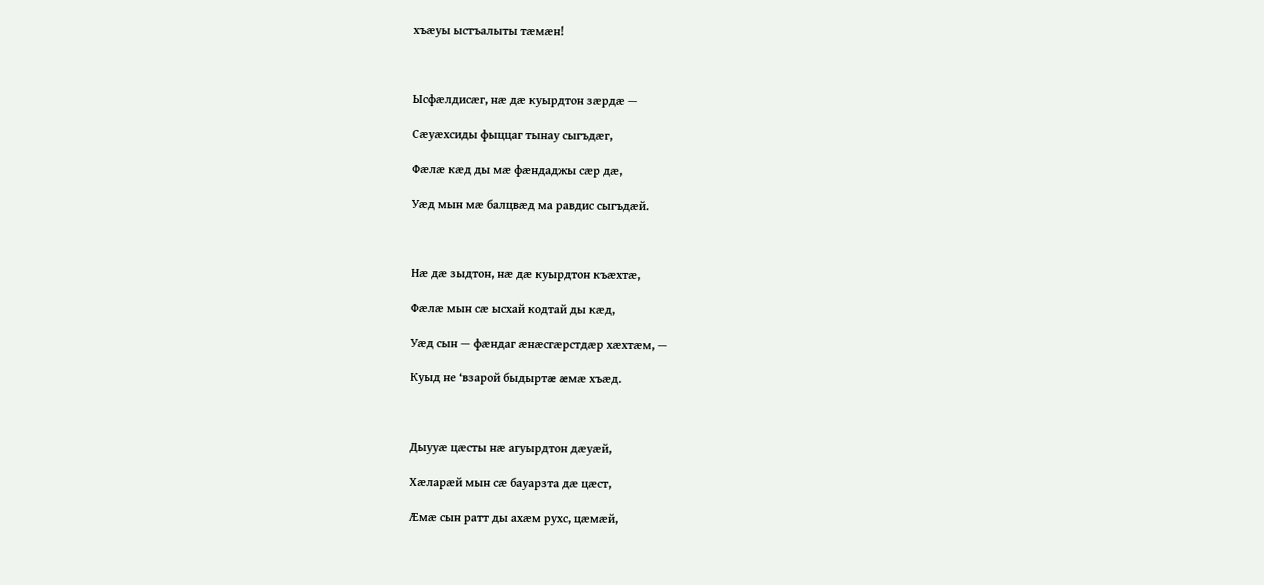хъæуы ыстъалыты тæмæн!



Ысфæлдисæг, нæ дæ куырдтон зæрдæ —

Сæуæхсиды фыццаг тынау сыгъдæг,

Фæлæ кæд ды мæ фæндаджы сæр дæ,

Уæд мын мæ балцвæд ма равдис сыгъдæй.



Нæ дæ зыдтон, нæ дæ куырдтон къæхтæ,

Фæлæ мын сæ ысхай кодтай ды кæд,

Уæд сын — фæндаг æнæсгæрстдæр хæхтæм, —

Куыд не ‘взарой быдыртæ æмæ хъæд.



Дыууæ цæсты нæ агуырдтон дæуæй,

Хæларæй мын сæ бауарзта дæ цæст,

Æмæ сын ратт ды ахæм рухс, цæмæй,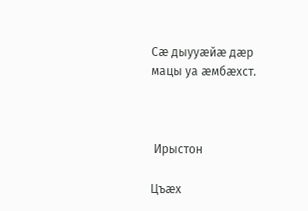Сæ дыууæйæ дæр мацы уа æмбæхст.



 Ирыстон

Цъæх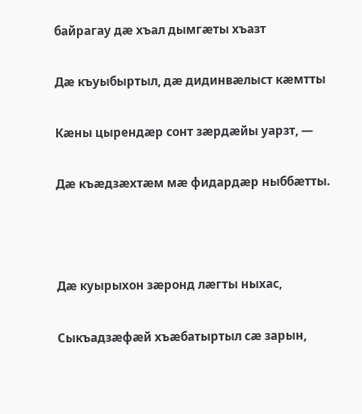байрагау дæ хъал дымгæты хъазт

Дæ къуыбыртыл, дæ дидинвæлыст кæмтты

Кæны цырендæр сонт зæрдæйы уарзт, —

Дæ къæдзæхтæм мæ фидардæр ныббæтты.



Дæ куырыхон зæронд лæгты ныхас,

Сыкъадзæфæй хъæбатыртыл сæ зарын,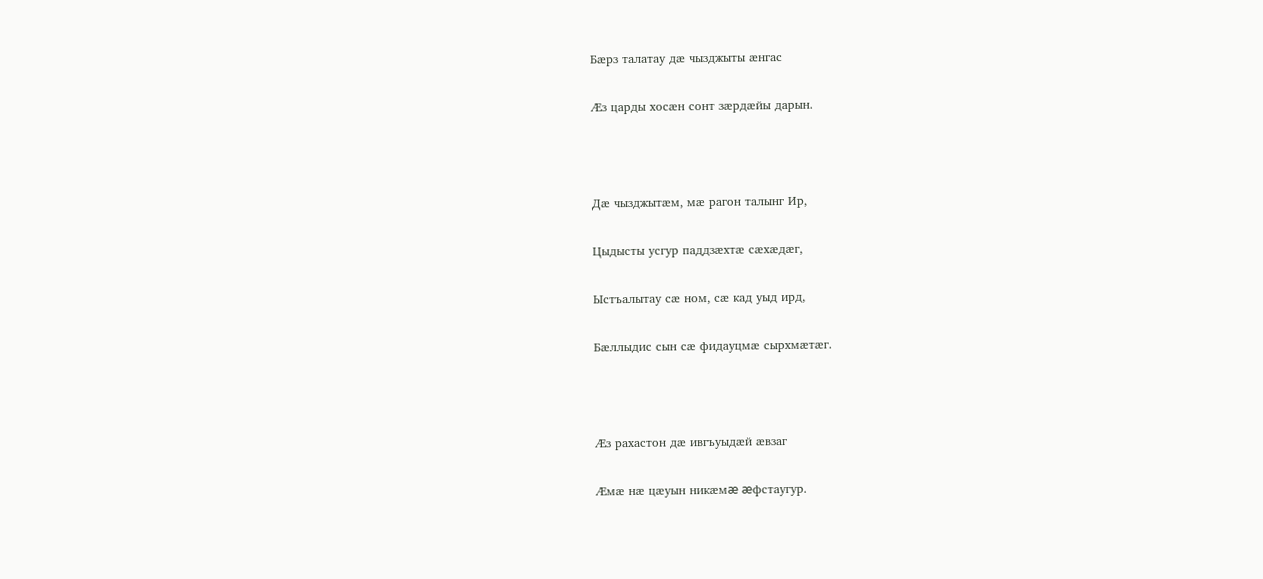Бæрз талатау дæ чызджыты æнгас

Æз царды хосæн сонт зæрдæйы дарын.



Дæ чызджытæм, мæ рагон талынг Ир,

Цыдысты усгур паддзæхтæ сæхæдæг,

Ыстъалытау сæ ном, сæ кад уыд ирд,

Бæллыдис сын сæ фидауцмæ сырхмæтæг.



Æз рахастон дæ ивгъуыдæй æвзаг

Æмæ нæ цæуын никæмæ æфстаугур.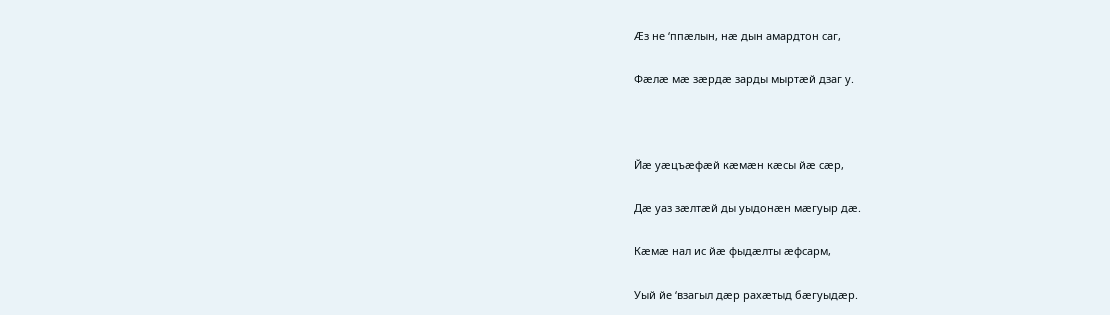Æз не ‘ппæлын, нæ дын амардтон саг,

Фæлæ мæ зæрдæ зарды мыртæй дзаг у.



Йæ уæцъæфæй кæмæн кæсы йæ сæр,

Дæ уаз зæлтæй ды уыдонæн мæгуыр дæ.

Кæмæ нал ис йæ фыдæлты æфсарм,

Уый йе ‘взагыл дæр рахæтыд бæгуыдæр.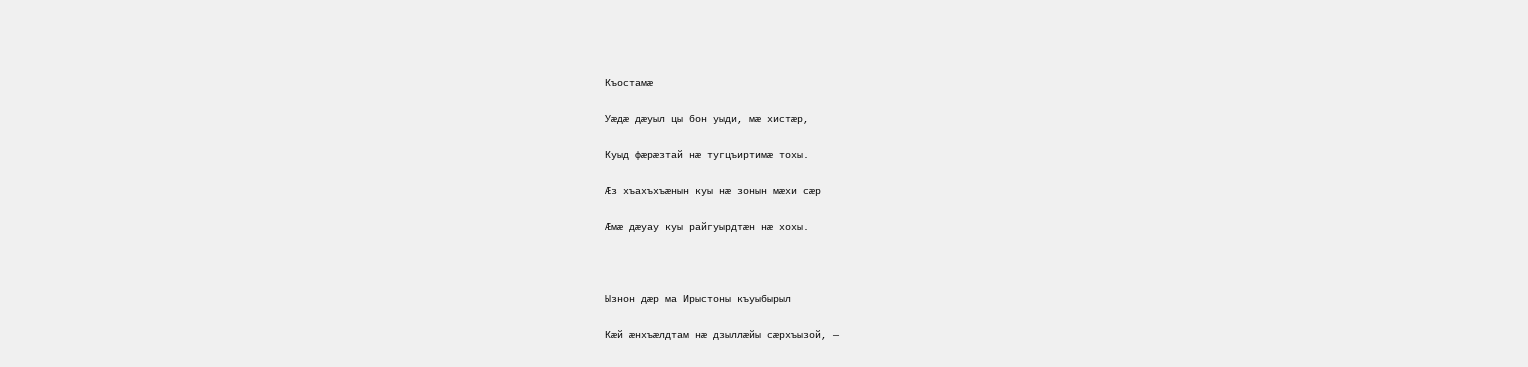Къостамæ

Уæдæ дæуыл цы бон уыди, мæ хистæр,

Куыд фæрæзтай нæ тугцъиртимæ тохы.

Æз хъахъхъæнын куы нæ зонын мæхи сæр

Æмæ дæуау куы райгуырдтæн нæ хохы.



Ызнон дæр ма Ирыстоны къуыбырыл

Кæй æнхъæлдтам нæ дзыллæйы сæрхъызой, —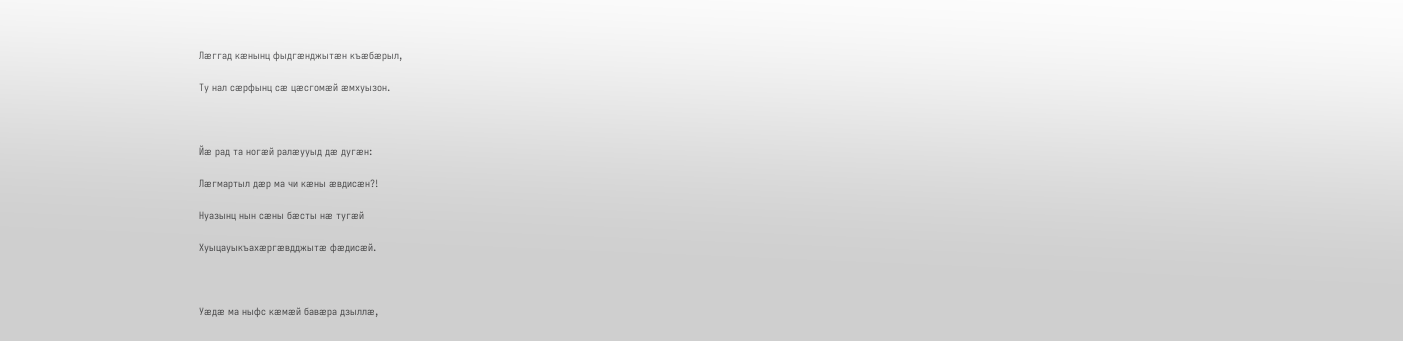Лæггад кæнынц фыдгæнджытæн къæбæрыл,

Ту нал сæрфынц сæ цæсгомæй æмхуызон.



Йæ рад та ногæй ралæууыд дæ дугæн:

Лæгмартыл дæр ма чи кæны æвдисæн?!

Нуазынц нын сæны бæсты нæ тугæй

Хуыцауыкъахæргæвдджытæ фæдисæй.



Уæдæ ма ныфс кæмæй бавæра дзыллæ,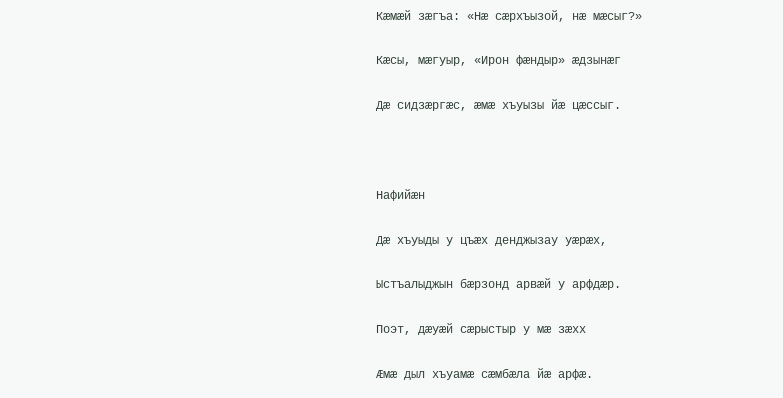Кæмæй зæгъа: «Нæ сæрхъызой, нæ мæсыг?»

Кæсы, мæгуыр, «Ирон фæндыр» æдзынæг

Дæ сидзæргæс, æмæ хъуызы йæ цæссыг.



Нафийæн

Дæ хъуыды у цъæх денджызау уæрæх,

Ыстъалыджын бæрзонд арвæй у арфдæр.

Поэт, дæуæй сæрыстыр у мæ зæхх

Æмæ дыл хъуамæ сæмбæла йæ арфæ.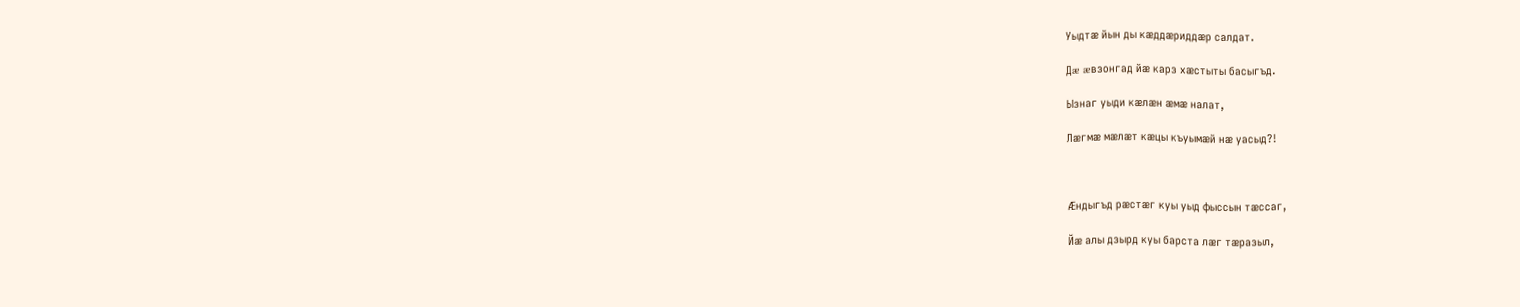Уыдтæ йын ды кæддæриддæр салдат.

Дæ æвзонгад йæ карз хæстыты басыгъд.

Ызнаг уыди кæлæн æмæ налат,

Лæгмæ мæлæт кæцы къуымæй нæ уасыд?!



Æндыгъд рæстæг куы уыд фыссын тæссаг,

Йæ алы дзырд куы барста лæг тæразыл,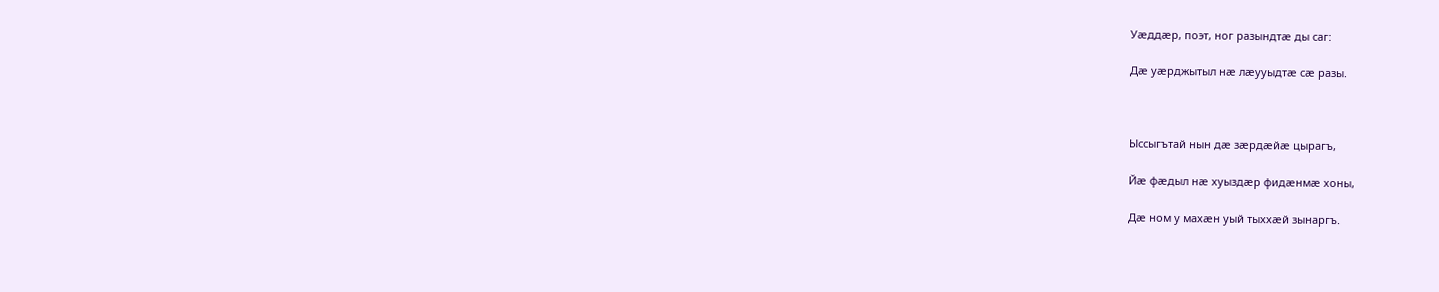Уæддæр, поэт, ног разындтæ ды саг:

Дæ уæрджытыл нæ лæууыдтæ сæ разы.



Ыссыгътай нын дæ зæрдæйæ цырагъ,

Йæ фæдыл нæ хуыздæр фидæнмæ хоны,

Дæ ном у махæн уый тыххæй зынаргъ.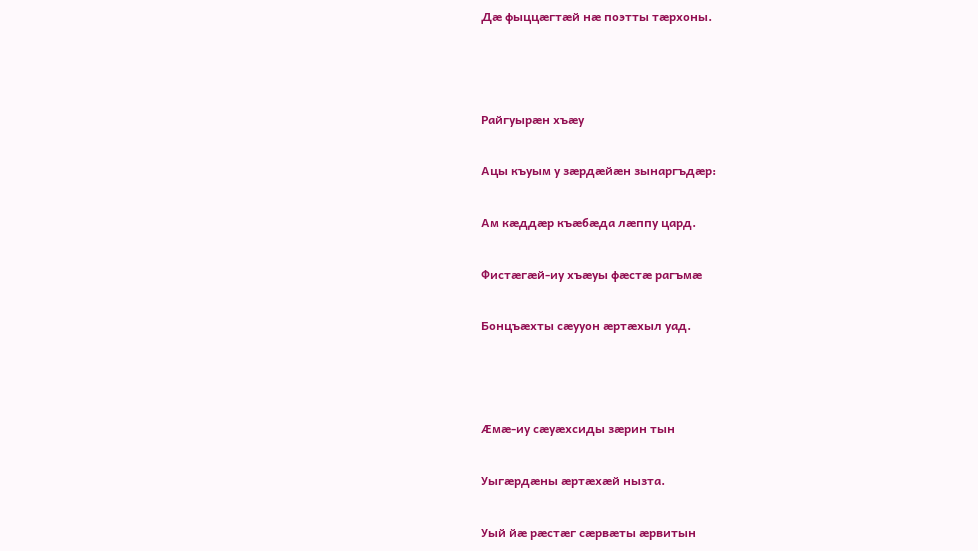Дæ фыццæгтæй нæ поэтты тæрхоны.



Райгуырæн хъæу

Ацы къуым у зæрдæйæн зынаргъдæр:

Ам кæддæр къæбæда лæппу цард.

Фистæгæй-иу хъæуы фæстæ рагъмæ

Бонцъæхты сæууон æртæхыл уад.



Æмæ-иу сæуæхсиды зæрин тын

Уыгæрдæны æртæхæй нызта.

Уый йæ рæстæг сæрвæты æрвитын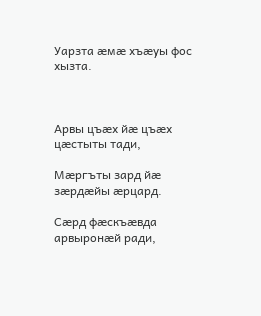Уарзта æмæ хъæуы фос хызта.



Арвы цъæх йæ цъæх цæстыты тади,

Мæргъты зард йæ зæрдæйы æрцард.

Сæрд фæскъæвда арвыронæй ради,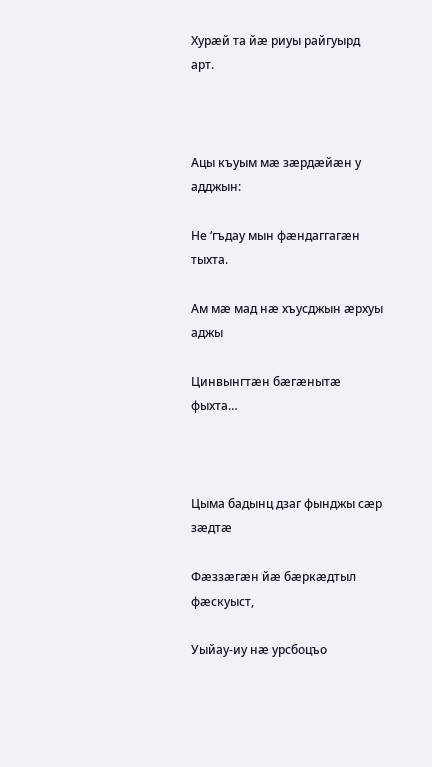Хурæй та йæ риуы райгуырд арт.



Ацы къуым мæ зæрдæйæн у адджын:

Не ‘гъдау мын фæндаггагæн тыхта.

Ам мæ мад нæ хъусджын æрхуы аджы

Цинвынгтæн бæгæнытæ фыхта…



Цыма бадынц дзаг фынджы сæр зæдтæ

Фæззæгæн йæ бæркæдтыл фæскуыст,

Уыйау-иу нæ урсбоцъо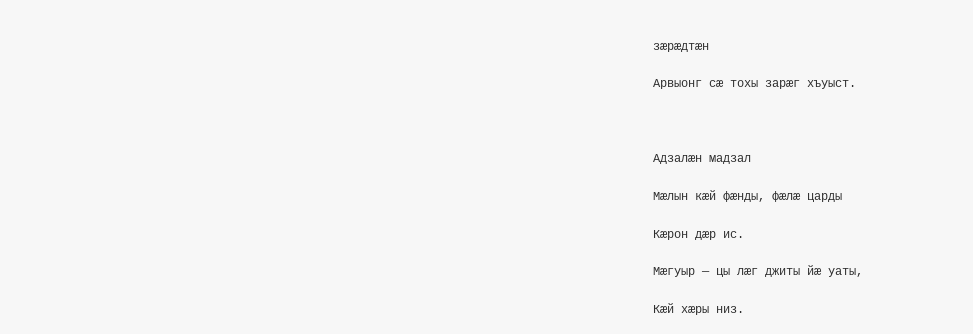зæрæдтæн

Арвыонг сæ тохы зарæг хъуыст.



Адзалæн мадзал

Мæлын кæй фæнды, фæлæ царды

Кæрон дæр ис.

Мæгуыр — цы лæг джиты йæ уаты,

Кæй хæры низ.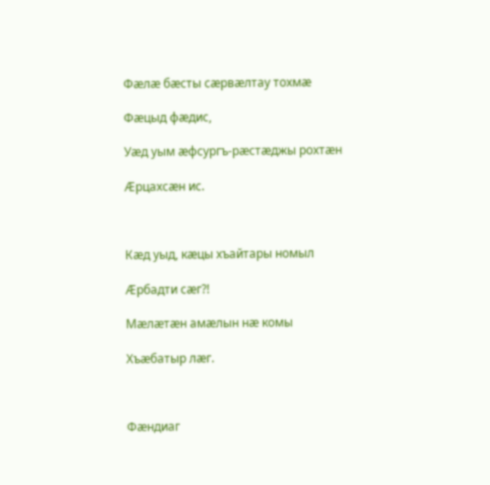Фæлæ бæсты сæрвæлтау тохмæ

Фæцыд фæдис,

Уæд уым æфсургъ-рæстæджы рохтæн

Æрцахсæн ис.



Кæд уыд, кæцы хъайтары номыл

Æрбадти сæг?!

Мæлæтæн амæлын нæ комы

Хъæбатыр лæг.



Фæндиаг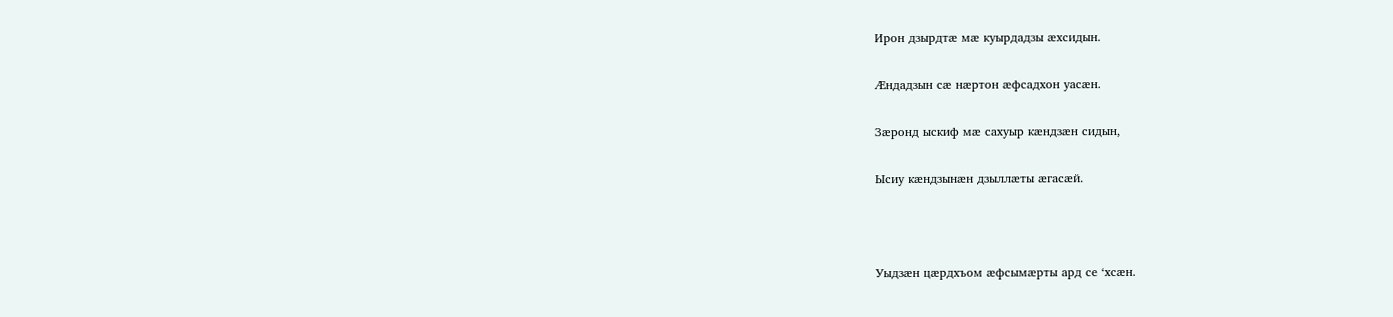Ирон дзырдтæ мæ куырдадзы æхсидын.

Æндадзын сæ нæртон æфсадхон уасæн.

Зæронд ыскиф мæ сахуыр кæндзæн сидын,

Ысиу кæндзынæн дзыллæты æгасæй.



Уыдзæн цæрдхъом æфсымæрты ард се ‘хсæн.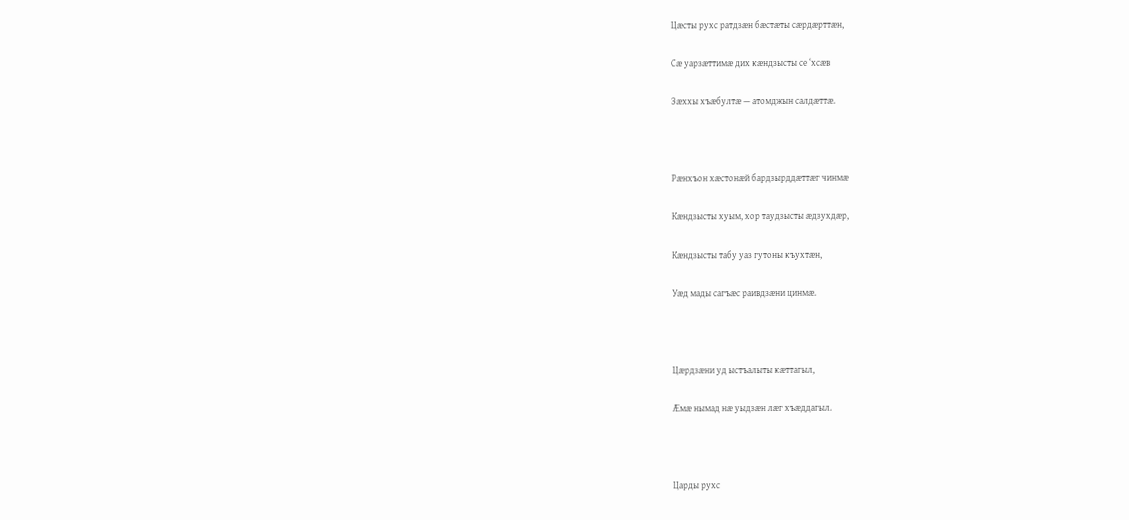Цæсты рухс ратдзæн бæстæты сæрдæрттæн,

Сæ уарзæттимæ дих кæндзысты се ‘хсæв

Зæххы хъæбултæ — атомджын салдæттæ.



Рæнхъон хæстонæй бардзырддæттæг чинмæ

Кæндзысты хуым, хор таудзысты æдзухдæр,

Кæндзысты табу уаз гутоны къухтæн,

Уæд мады сагъæс раивдзæни цинмæ.



Цæрдзæни уд ыстъалыты кæттагыл,

Æмæ нымад нæ уыдзæн лæг хъæддагыл.



Царды рухс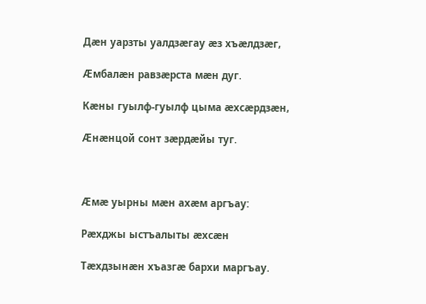Дæн уарзты уалдзæгау æз хъæлдзæг,

Æмбалæн равзæрста мæн дуг.

Кæны гуылф-гуылф цыма æхсæрдзæн,

Æнæнцой сонт зæрдæйы туг.



Æмæ уырны мæн ахæм аргъау:

Рæхджы ыстъалыты æхсæн

Тæхдзынæн хъазгæ бархи маргъау.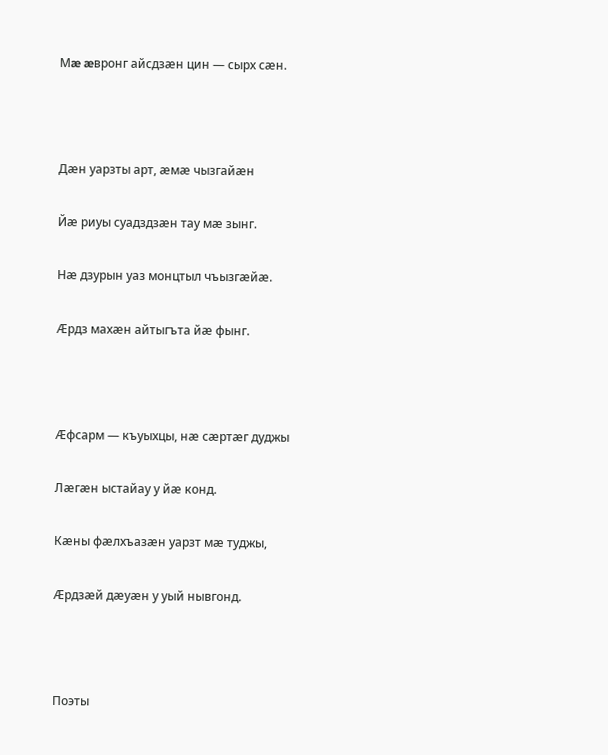Мæ æвронг айсдзæн цин — сырх сæн.



Дæн уарзты арт, æмæ чызгайæн

Йæ риуы суадздзæн тау мæ зынг.

Нæ дзурын уаз монцтыл чъызгæйæ.

Æрдз махæн айтыгъта йæ фынг.



Æфсарм — къуыхцы, нæ сæртæг дуджы

Лæгæн ыстайау у йæ конд.

Кæны фæлхъазæн уарзт мæ туджы,

Æрдзæй дæуæн у уый нывгонд.



Поэты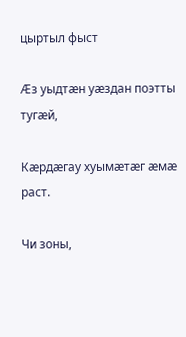цыртыл фыст

Æз уыдтæн уæздан поэтты тугæй,

Кæрдæгау хуымæтæг æмæ раст.

Чи зоны,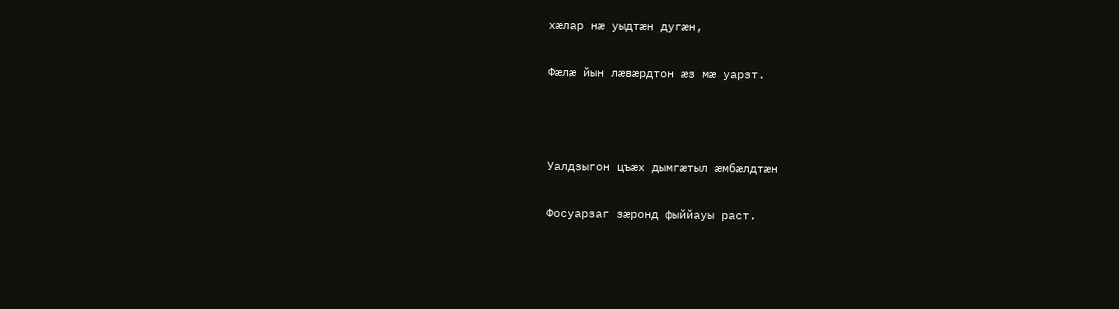хæлар нæ уыдтæн дугæн,

Фæлæ йын лæвæрдтон æз мæ уарзт.



Уалдзыгон цъæх дымгæтыл æмбæлдтæн

Фосуарзаг зæронд фыййауы раст.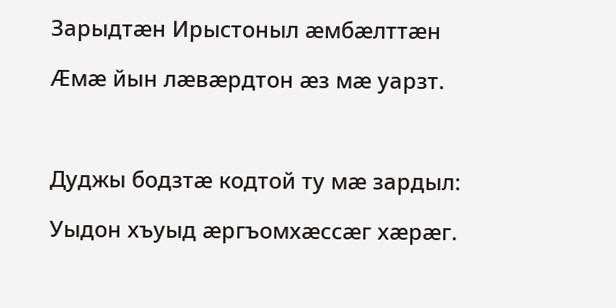Зарыдтæн Ирыстоныл æмбæлттæн

Æмæ йын лæвæрдтон æз мæ уарзт.



Дуджы бодзтæ кодтой ту мæ зардыл:

Уыдон хъуыд æргъомхæссæг хæрæг.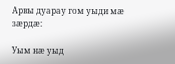Арвы дуарау гом уыди мæ зæрдæ:

Уым нæ уыд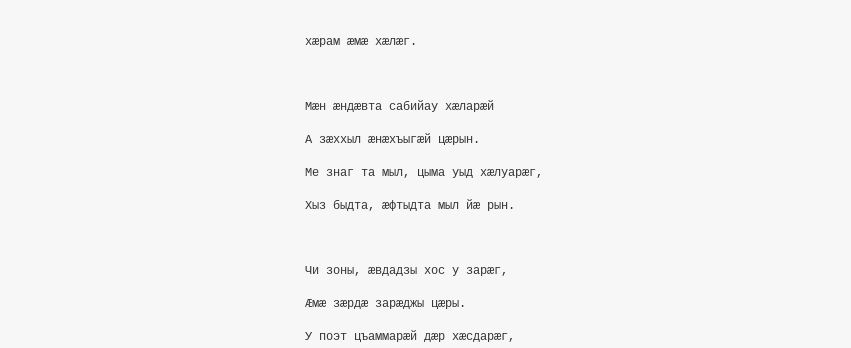хæрам æмæ хæлæг.



Мæн æндæвта сабийау хæларæй

А зæххыл æнæхъыгæй цæрын.

Ме знаг та мыл, цыма уыд хæлуарæг,

Хыз быдта, æфтыдта мыл йæ рын.



Чи зоны, æвдадзы хос у зарæг,

Æмæ зæрдæ зарæджы цæры.

У поэт цъаммарæй дæр хæсдарæг,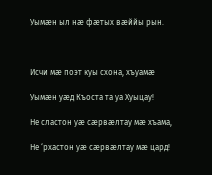Уымæн ыл нæ фæтых вæййы рын.



Исчи мæ поэт куы схона, хъуамæ

Уымæн уæд Къоста та уа Хуыцау!

Не сластон уæ сæрвæлтау мæ хъама,

Не ‘рхастон уæ сæрвæлтау мæ цард!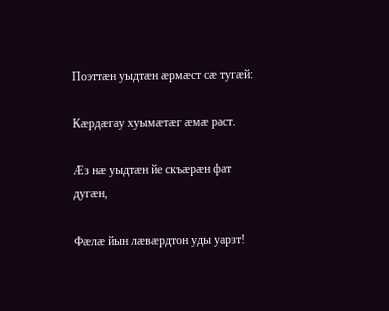Поэттæн уыдтæн æрмæст сæ тугæй:

Кæрдæгау хуымæтæг æмæ раст.

Æз нæ уыдтæн йе скъæрæн фат дугæн,

Фæлæ йын лæвæрдтон уды уарзт!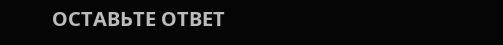ОСТАВЬТЕ ОТВЕТ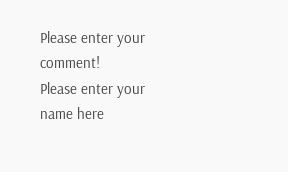Please enter your comment!
Please enter your name here